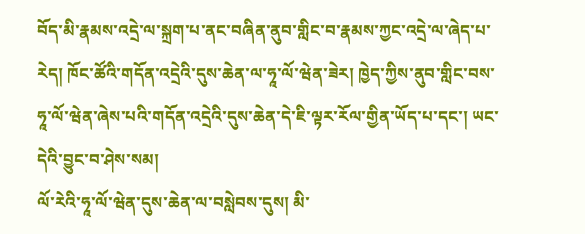བོད་མི་རྣམས་འདྲེ་ལ་སྐྲག་པ་ནང་བཞིན་ནུབ་གླིང་བ་རྣམས་ཀྱང་འདྲེ་ལ་ཞེད་པ་རེད། ཁོང་ཚོའི་གདོན་འདྲེའི་དུས་ཆེན་ལ་ཧཱ་ལོ་ཝེན་ཟེར། ཁྱེད་ཀྱིས་ནུབ་གླིང་བས་ཧཱ་ལོ་ཝེན་ཞེས་པའི་གདོན་འདྲེའི་དུས་ཆེན་དེ་ཇི་ལྟར་རོལ་གྱིན་ཡོད་པ་དང་། ཡང་དེའི་བྱུང་བ་ཤེས་སམ།
ལོ་རེའི་ཧཱ་ལོ་ཝེན་དུས་ཆེན་ལ་བསླེབས་དུས། མི་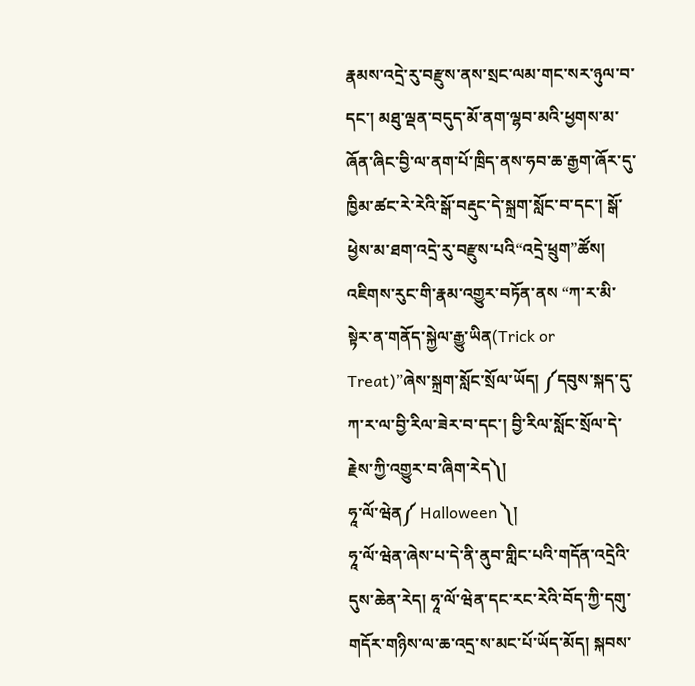རྣམས་འདྲེ་རུ་བརྫུས་ནས་སྲང་ལམ་གང་སར་ཉུལ་བ་དང་། མཐུ་ལྡན་བདུད་མོ་ནག་ལྷབ་མའི་ཕྱགས་མ་ཞོན་ཞིང་བྱི་ལ་ནག་པོ་ཁྲིད་ནས་ཧབ་ཆ་རྒྱག་ཞོར་དུ་ཁྱིམ་ཚང་རེ་རེའི་སྒོ་བརྡུང་དེ་སྐྲག་སློང་བ་དང་། སྒོ་ཕྱེས་མ་ཐག་འདྲེ་རུ་བརྫུས་པའི“འདྲེ་ཕྲུག”ཚོས། འཇིགས་རུང་གི་རྣམ་འགྱུར་བཏོན་ནས “ཀ་ར་མི་སྟེར་ན་གནོད་སྐྱེལ་རྒྱུ་ཡིན(Trick or Treat)”ཞེས་སྐྲག་སློང་སྲོལ་ཡོད། ༼དབུས་སྐད་དུ་ཀ་ར་ལ་བྱི་རིལ་ཟེར་བ་དང་། བྱི་རིལ་སློང་སྲོལ་དེ་རྗེས་ཀྱི་འགྱུར་བ་ཞིག་རེད༽།
ཧཱ་ལོ་ཝེན༼ Halloween ༽།
ཧཱ་ལོ་ཝེན་ཞེས་པ་དེ་ནི་ནུབ་གླིང་པའི་གདོན་འདྲེའི་དུས་ཆེན་རེད། ཧཱ་ལོ་ཝེན་དང་རང་རེའི་བོད་ཀྱི་དགུ་གདོར་གཉིས་ལ་ཆ་འདྲ་ས་མང་པོ་ཡོད་མོད། སྐབས་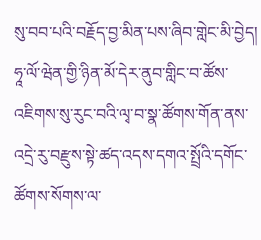སུ་བབ་པའི་བརྗོད་བྱ་མིན་པས་ཞིབ་གླེང་མི་བྱེད། ཧཱ་ལོ་ཝེན་གྱི་ཉིན་མོ་དེར་ནུབ་གླིང་བ་ཚོས་འཇིགས་སུ་རུང་བའི་ལྭ་བ་སྣ་ཚོགས་གོན་ནས་འདྲེ་རུ་བརྫུས་སྟེ་ཚད་འདས་དགའ་སྤྲོའི་དགོང་ཚོགས་སོགས་ལ་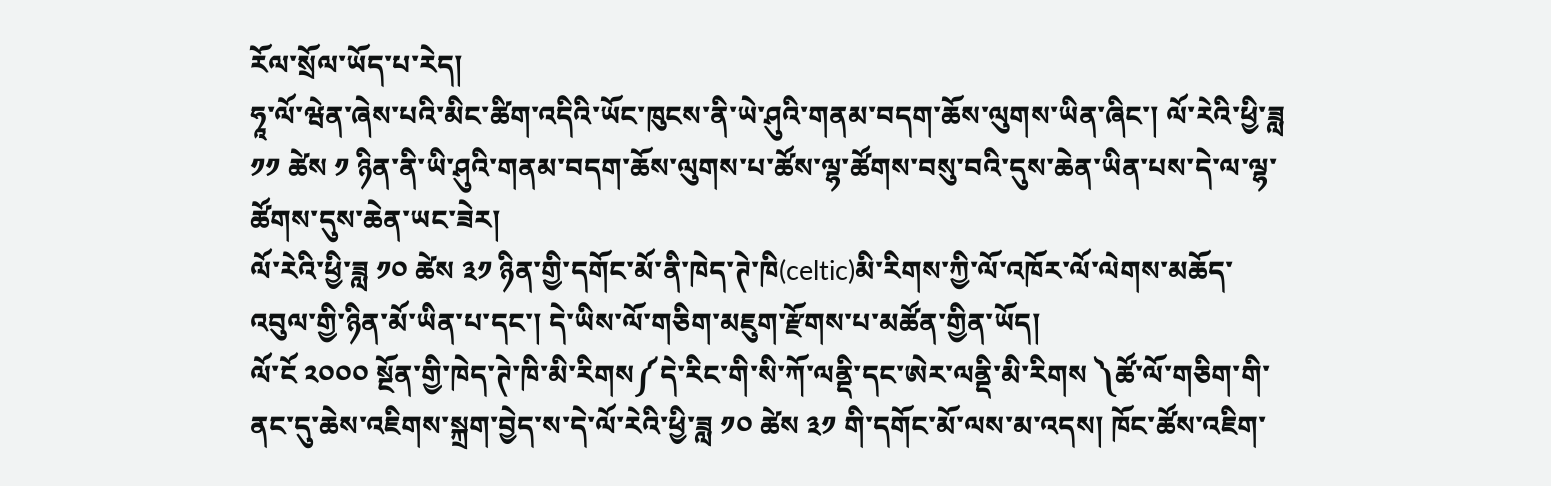རོལ་སྲོལ་ཡོད་པ་རེད།
ཧཱ་ལོ་ཝེན་ཞེས་པའི་མིང་ཚིག་འདིའི་ཡོང་ཁུངས་ནི་ཡེ་ཤུའི་གནམ་བདག་ཆོས་ལུགས་ཡིན་ཞིང་། ལོ་རེའི་ཕྱི་ཟླ ༡༡ ཚེས ༡ ཉིན་ནི་ཡི་ཤུའི་གནམ་བདག་ཆོས་ལུགས་པ་ཚོས་ལྷ་ཚོགས་བསུ་བའི་དུས་ཆེན་ཡིན་པས་དེ་ལ་ལྷ་ཚོགས་དུས་ཆེན་ཡང་ཟེར།
ལོ་རེའི་ཕྱི་ཟླ ༡༠ ཚེས ༣༡ ཉིན་གྱི་དགོང་མོ་ནི་ཁེད་ཊེ་ཁི(celtic)མི་རིགས་ཀྱི་ལོ་འཁོར་ལོ་ལེགས་མཆོད་འབུལ་གྱི་ཉིན་མོ་ཡིན་པ་དང་། དེ་ཡིས་ལོ་གཅིག་མཇུག་རྫོགས་པ་མཚོན་གྱིན་ཡོད།
ལོ་ངོ ༢༠༠༠ སྔོན་གྱི་ཁེད་ཊེ་ཁི་མི་རིགས༼དེ་རིང་གི་སི་ཀོ་ལནྡི་དང་ཨེར་ལནྡི་མི་རིགས ༽ཚོ་ལོ་གཅིག་གི་ནང་དུ་ཆེས་འཇིགས་སྐྲག་བྱེད་ས་དེ་ལོ་རེའི་ཕྱི་ཟླ ༡༠ ཚེས ༣༡ གི་དགོང་མོ་ལས་མ་འདས། ཁོང་ཚོས་འཇིག་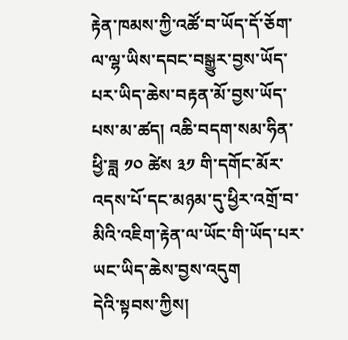རྟེན་ཁམས་ཀྱི་འཚོ་བ་ཡོད་དོ་ཅོག་ལ་ལྷ་ཡིས་དབང་བསྒྱུར་བྱས་ཡོད་པར་ཡིད་ཆེས་བརྟན་མོ་བྱས་ཡོད་པས་མ་ཚད། འཆི་བདག་སམ་ཧིན་ཕྱི་ཟླ ༡༠ ཚེས ༣༡ གི་དགོང་མོར་འདས་པོ་དང་མཉམ་དུ་ཕྱིར་འགྲོ་བ་མིའི་འཇིག་རྟེན་ལ་ཡོང་གི་ཡོད་པར་ཡང་ཡིད་ཆེས་བྱས་འདུག
དེའི་སྟབས་ཀྱིས།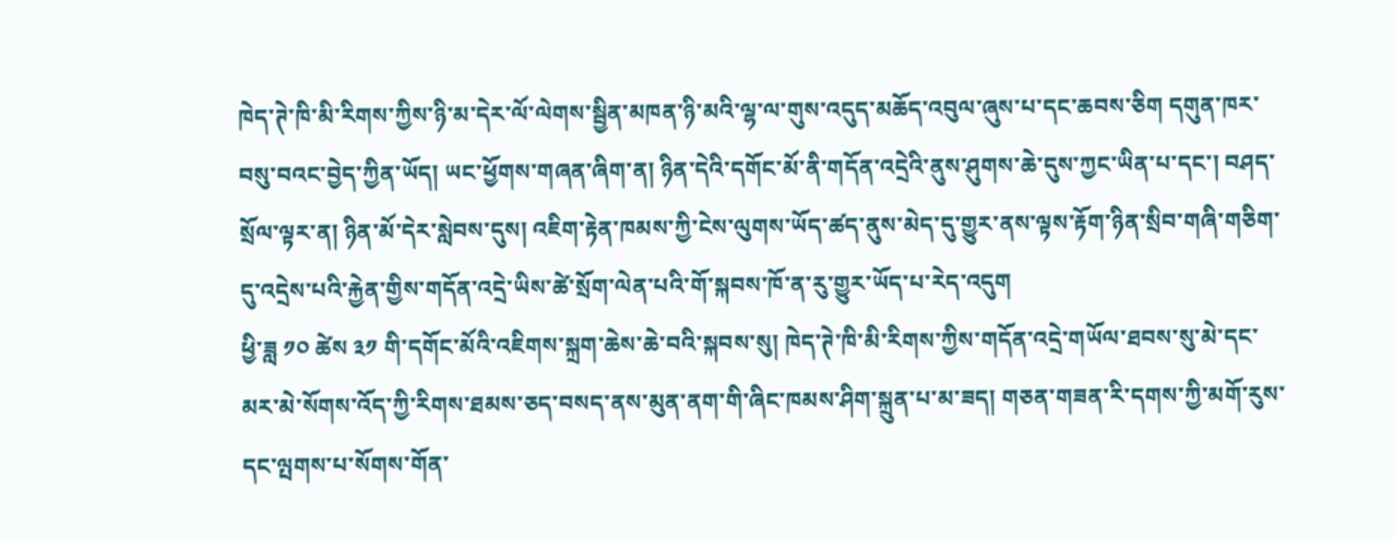ཁེད་ཊེ་ཁི་མི་རིགས་ཀྱིས་ཉི་མ་དེར་ལོ་ལེགས་སྦྱིན་མཁན་ཉི་མའི་ལྷ་ལ་གུས་འདུད་མཆོད་འབུལ་ཞུས་པ་དང་ཆབས་ཅིག དགུན་ཁར་བསུ་བའང་བྱེད་ཀྱིན་ཡོད། ཡང་ཕྱོགས་གཞན་ཞིག་ན། ཉིན་དེའི་དགོང་མོ་ནི་གདོན་འདྲེའི་ནུས་ཤུགས་ཆེ་དུས་ཀྱང་ཡིན་པ་དང་། བཤད་སྲོལ་ལྟར་ན། ཉིན་མོ་དེར་སླེབས་དུས། འཇིག་རྟེན་ཁམས་ཀྱི་ངེས་ལུགས་ཡོད་ཚད་ནུས་མེད་དུ་གྱུར་ནས་ལྟས་རྟོག་ཉིན་སྲིབ་གཞི་གཅིག་དུ་འདྲེས་པའི་རྐྱེན་གྱིས་གདོན་འདྲེ་ཡིས་ཚེ་སྲོག་ལེན་པའི་གོ་སྐབས་ཁོ་ན་རུ་གྱུར་ཡོད་པ་རེད་འདུག
ཕྱི་ཟླ ༡༠ ཚེས ༣༡ གི་དགོང་མོའི་འཇིགས་སྐྲག་ཆེས་ཆེ་བའི་སྐབས་སུ། ཁེད་ཊེ་ཁི་མི་རིགས་ཀྱིས་གདོན་འདྲེ་གཡོལ་ཐབས་སུ་མེ་དང་མར་མེ་སོགས་འོད་ཀྱི་རིགས་ཐམས་ཅད་བསད་ནས་མུན་ནག་གི་ཞིང་ཁམས་ཤིག་སྐྲུན་པ་མ་ཟད། གཅན་གཟན་རི་དགས་ཀྱི་མགོ་རུས་དང་ལྤགས་པ་སོགས་གོན་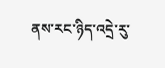ནས་རང་ཉིད་འདྲེ་རུ་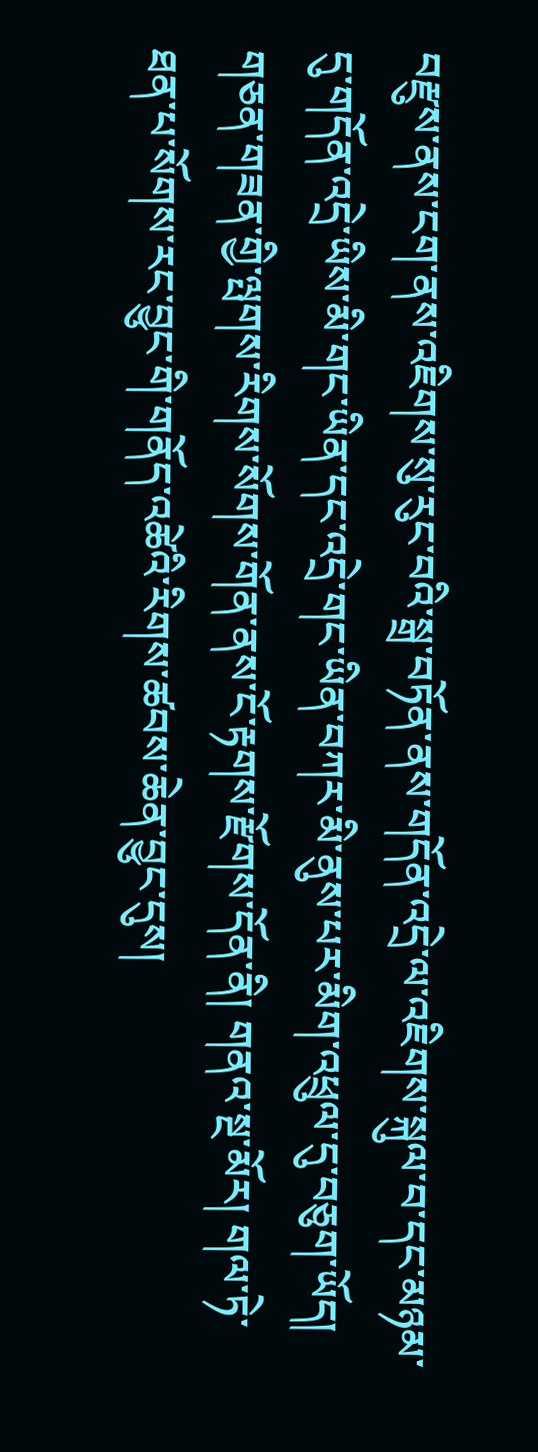བརྫུས་ནས་ངག་ནས་འཇིགས་སུ་རུང་བའི་སྒྲ་བཏོན་ནས་གདོན་འདྲེ་ལ་འཇིགས་སྐུལ་བ་དང་མཉམ་དུ་གདོན་འདྲེ་ཡིས་མི་གང་ཡིན་དང་འདྲེ་གང་ཡིན་བཀར་མི་ནུས་པར་མིག་འཕྲུལ་དུ་བཅུག་ཡོད།
གཅན་གཟན་གྱི་ལྤགས་རིགས་སོགས་གོན་ནས་ངོ་རྟགས་རྫོགས་དོན་ནི། གནའ་སྔ་མོར། གལ་ཏེ་ཐན་པ་སོགས་རང་བྱུང་གི་གནོད་འཚེའི་རིགས་ཚབས་ཆེན་བྱུང་དུས།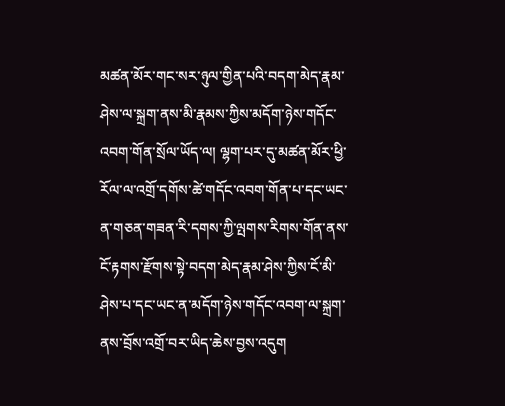མཚན་མོར་གང་སར་ཉུལ་གྱིན་པའི་བདག་མེད་རྣམ་ཤེས་ལ་སྐྲག་ནས་མི་རྣམས་ཀྱིས་མདོག་ཉེས་གདོང་འབག་གོན་སྲོལ་ཡོད་ལ། ལྷག་པར་དུ་མཚན་མོར་ཕྱི་རོལ་ལ་འགྲོ་དགོས་ཚེ་གདོང་འབག་གོན་པ་དང་ཡང་ན་གཅན་གཟན་རི་དགས་ཀྱི་ལྤགས་རིགས་གོན་ནས་ངོ་རྟགས་རྫོགས་སྟེ་བདག་མེད་རྣམ་ཤེས་ཀྱིས་ངོ་མི་ཤེས་པ་དང་ཡང་ན་མདོག་ཉེས་གདོང་འབག་ལ་སྐྲག་ནས་བྲོས་འགྲོ་བར་ཡིད་ཆེས་བྱས་འདུག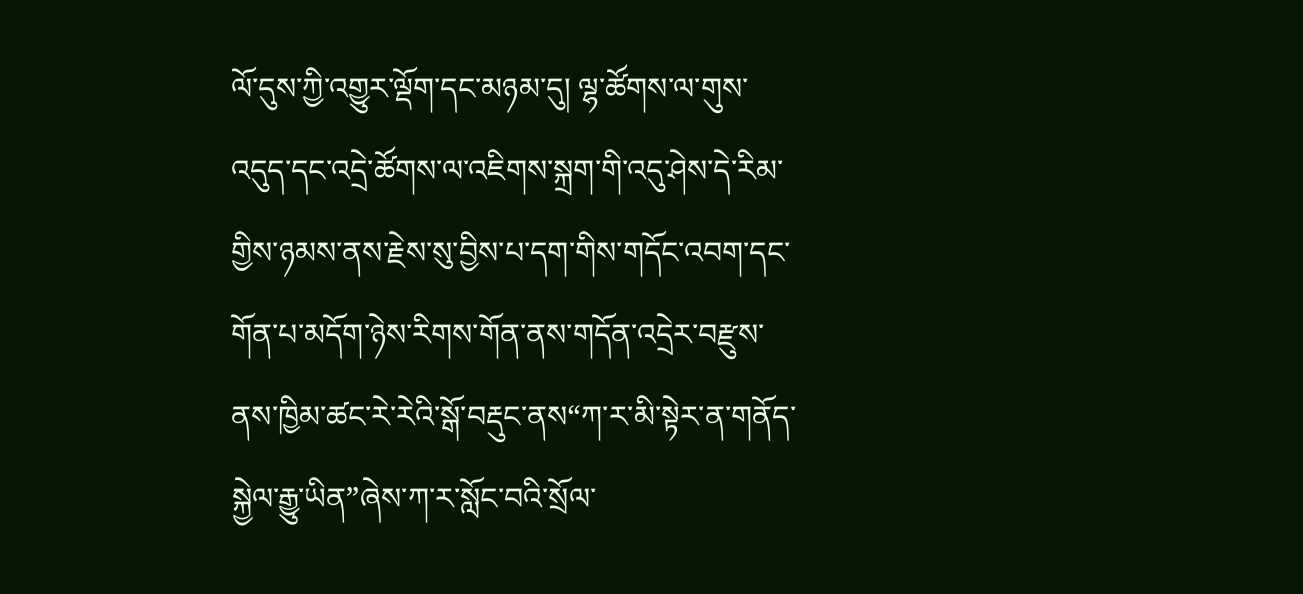ལོ་དུས་ཀྱི་འགྱུར་ལྡོག་དང་མཉམ་དུ། ལྷ་ཚོགས་ལ་གུས་འདུད་དང་འདྲེ་ཚོགས་ལ་འཇིགས་སྐྲག་གི་འདུ་ཤེས་དེ་རིམ་གྱིས་ཉམས་ནས་རྗེས་སུ་བྱིས་པ་དག་གིས་གདོང་འབག་དང་གོན་པ་མདོག་ཉེས་རིགས་གོན་ནས་གདོན་འདྲེར་བརྫུས་ནས་ཁྱིམ་ཚང་རེ་རེའི་སྒོ་བརྡུང་ནས“ཀ་ར་མི་སྟེར་ན་གནོད་སྐྱེལ་རྒྱུ་ཡིན”ཞེས་ཀ་ར་སློང་བའི་སྲོལ་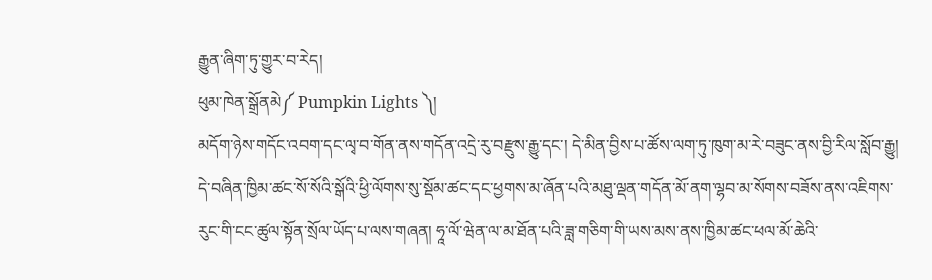རྒྱུན་ཞིག་ཏུ་གྱུར་བ་རེད།
ཕུམ་ཁེན་སྒྲོནམེ༼ Pumpkin Lights ༽།
མདོག་ཉེས་གདོང་འབག་དང་ལྭ་བ་གོན་ནས་གདོན་འདྲེ་རུ་བརྫུས་རྒྱུ་དང་། དེ་མིན་བྱིས་པ་ཚོས་ལག་ཏུ་ཁུག་མ་རེ་བཟུང་ནས་བྱི་རིལ་སློབ་རྒྱུ། དེ་བཞིན་ཁྱིམ་ཚང་སོ་སོའི་སྒོའི་ཕྱི་ལོགས་སུ་སྡོམ་ཚང་དང་ཕྱགས་མ་ཞོན་པའི་མཐུ་ལྡན་གདོན་མོ་ནག་ལྷབ་མ་སོགས་བཟོས་ནས་འཇིགས་རུང་གི་ངང་ཚུལ་སྟོན་སྲོལ་ཡོད་པ་ལས་གཞན། ཧཱ་ལོ་ཝེན་ལ་མ་ཐོན་པའི་ཟླ་གཅིག་གི་ཡས་མས་ནས་ཁྱིམ་ཚང་ཕལ་མོ་ཆེའི་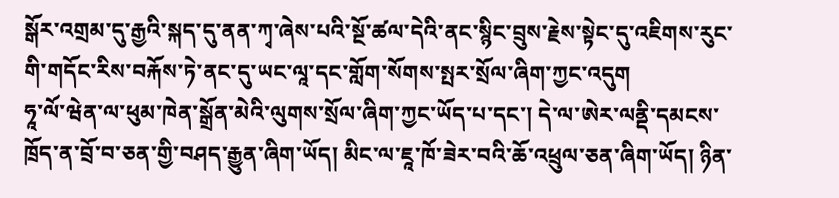སྒོར་འགྲམ་དུ་རྒྱའི་སྐད་དུ་ནན་ཀྭ་ཞེས་པའི་སྔོ་ཚལ་དེའི་ནང་སྙིང་བྲུས་རྗེས་སྟེང་དུ་འཇིགས་རུང་གི་གདོང་རིས་བརྐོས་ཏེ་ནང་དུ་ཡང་ལཱ་དང་གློག་སོགས་སྤར་སྲོལ་ཞིག་ཀྱང་འདུག
ཧཱ་ལོ་ཝེན་ལ་ཕུམ་ཁེན་སྒྲོན་མེའི་ལུགས་སྲོལ་ཞིག་ཀྱང་ཡོད་པ་དང་། དེ་ལ་ཨེར་ལནྡི་དམངས་ཁྲོད་ན་བྲོ་བ་ཅན་གྱི་བཤད་རྒྱུན་ཞིག་ཡོད། མིང་ལ་ཇཱ་ཁོ་ཟེར་བའི་ཆོ་འཕྲུལ་ཅན་ཞིག་ཡོད། ཉིན་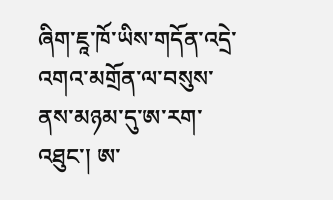ཞིག་ཇཱ་ཁོ་ཡིས་གདོན་འདྲེ་འགའ་མགྲོན་ལ་བསུས་ནས་མཉམ་དུ་ཨ་རག་འཐུང་། ཨ་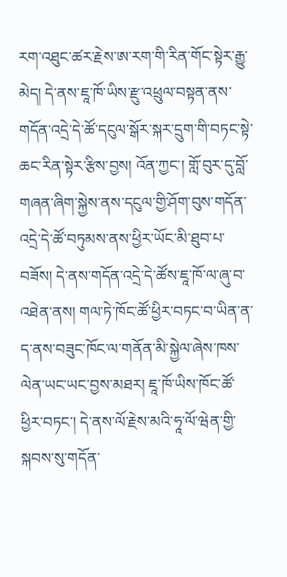རག་འཐུང་ཚར་རྗེས་ཨ་རག་གི་རིན་གོང་སྟེར་རྒྱུ་མེད། དེ་ནས་ཇཱ་ཁོ་ཡིས་རྫུ་འཕྲུལ་བསྟན་ནས་གདོན་འདྲེ་དེ་ཚོ་དངུལ་སྒོར་སྐར་དྲུག་གི་བཏང་སྟེ་ཆང་རིན་སྟེར་རྩིས་བྱས། འོན་ཀྱང་། གློ་བུར་དུ་བློ་གཞན་ཞིག་སྐྱེས་ནས་དངུལ་གྱི་ཤོག་བུས་གདོན་འདྲེ་དེ་ཚོ་བཏུམས་ནས་ཕྱིར་ཡོང་མི་ཐུབ་པ་བཟོས། དེ་ནས་གདོན་འདྲེ་དེ་ཚོས་ཇཱ་ཁོ་ལ་ཞུ་བ་འཐེན་ནས། གལ་ཏེ་ཁོང་ཚོ་ཕྱིར་བཏང་བ་ཡིན་ན་ད་ནས་བཟུང་ཁོང་ལ་གནོན་མི་སྐྱེལ་ཞེས་ཁས་ལེན་ཡང་ཡང་བྱས་མཐར། ཇཱ་ཁོ་ཡིས་ཁོང་ཚོ་ཕྱིར་བཏང་། དེ་ནས་ལོ་རྗེས་མའི་ཧཱ་ལོ་ཝེན་གྱི་སྐབས་སུ་གདོན་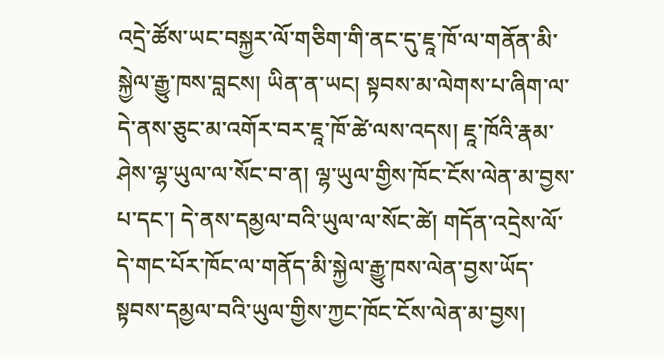འདྲེ་ཚོས་ཡང་བསྐྱར་ལོ་གཅིག་གི་ནང་དུ་ཇཱ་ཁོ་ལ་གནོན་མི་སྐྱེལ་རྒྱུ་ཁས་བླངས། ཡིན་ན་ཡང། སྟབས་མ་ལེགས་པ་ཞིག་ལ་དེ་ནས་ཅུང་མ་འགོར་བར་ཇཱ་ཁོ་ཚེ་ལས་འདས། ཇཱ་ཁོའི་རྣམ་ཤེས་ལྷ་ཡུལ་ལ་སོང་བ་ན། ལྷ་ཡུལ་གྱིས་ཁོང་ངོས་ལེན་མ་བྱས་པ་དང་། དེ་ནས་དམྱལ་བའི་ཡུལ་ལ་སོང་ཚེ། གདོན་འདྲེས་ལོ་དེ་གང་པོར་ཁོང་ལ་གནོད་མི་སྐྱེལ་རྒྱུ་ཁས་ལེན་བྱས་ཡོད་སྟབས་དམྱལ་བའི་ཡུལ་གྱིས་ཀྱང་ཁོང་ངོས་ལེན་མ་བྱས།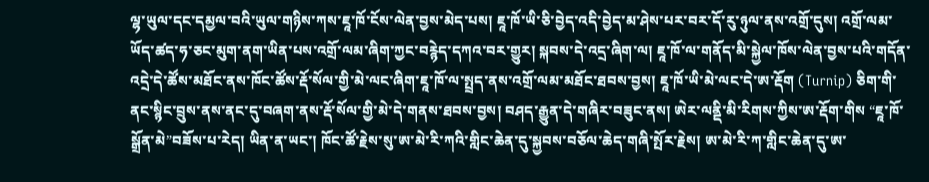ལྷ་ཡུལ་དང་དམྱལ་བའི་ཡུལ་གཉིས་ཀས་ཇཱ་ཁོ་ངོས་ལེན་བྱས་མེད་པས། ཇཱ་ཁོ་ཡི་ཅི་བྱེད་འདི་བྱེད་མ་ཤེས་པར་བར་དོ་རུ་ཉུལ་ནས་འགྲོ་དུས། འགྲོ་ལམ་ཡོད་ཚད་ཧ་ཅང་མུག་ནག་ཡིན་པས་འགྲོ་ལམ་ཞིག་ཀྱང་བརྙེད་དཀའ་བར་གྱུར། སྐབས་དེ་འདྲ་ཞིག་ལ། ཇཱ་ཁོ་ལ་གནོད་མི་སྐྱེལ་ཁོས་ལེན་བྱས་པའི་གདོན་འདྲེ་དེ་ཚོས་མཐོང་ནས་ཁོང་ཚོས་རྡོ་སོལ་གྱི་མེ་ལང་ཞིག་ཇཱ་ཁོ་ལ་སྤྲད་ནས་འགྲོ་ལམ་མཐོང་ཐབས་བྱས། ཇཱ་ཁོ་ཡི་མེ་ལང་དེ་ཨ་རྡོག (Turnip) ཅིག་གི་ནང་སྙིང་བྲུས་ནས་ནང་དུ་བཞག་ནས་རྡོ་སོལ་གྱི་མེ་དེ་གནས་ཐབས་བྱས། བཤད་རྒྱུན་དེ་གཞིར་བཟུང་ནས། ཨེར་ལནྡི་མི་རིགས་ཀྱིས་ཨ་རྡོག་གིས “ཇཱ་ཁོ་སྒྲོན་མེ”བཟོས་པ་རེད། ཡིན་ན་ཡང་། ཁོང་ཚོ་རྗེས་སུ་ཨ་མེ་རི་ཀའི་གླིང་ཆེན་དུ་སྐྱབས་བཅོལ་ཆེད་གཞི་སྤོར་རྗེས། ཨ་མེ་རི་ཀ་གླིང་ཆེན་དུ་ཨ་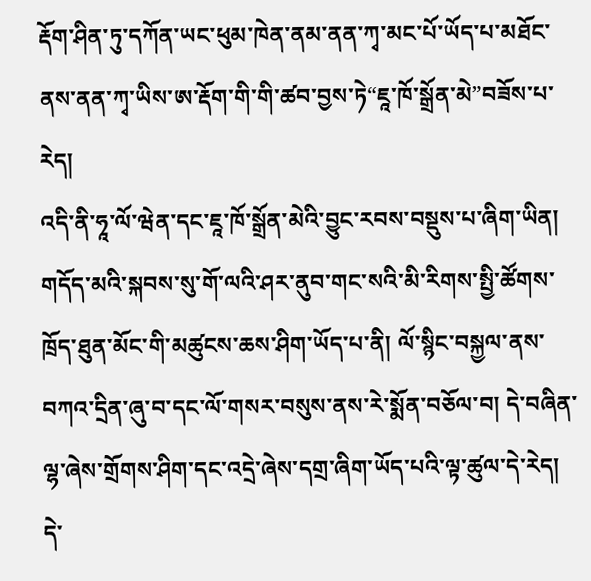རྡོག་ཤིན་ཏུ་དཀོན་ཡང་ཕུམ་ཁེན་ནམ་ནན་ཀྭ་མང་པོ་ཡོད་པ་མཐོང་ནས་ནན་ཀྭ་ཡིས་ཨ་རྡོག་གི་གི་ཚབ་བྱས་ཏེ“ཇཱ་ཁོ་སྒྲོན་མེ”བཟོས་པ་རེད།
འདི་ནི་ཧཱ་ལོ་ཝེན་དང་ཇཱ་ཁོ་སྒྲོན་མེའི་བྱུང་རབས་བསྡུས་པ་ཞིག་ཡིན།
གདོད་མའི་སྐབས་སུ་གོ་ལའི་ཤར་ནུབ་གང་སའི་མི་རིགས་སྤྱི་ཚོགས་ཁྲོད་ཐུན་མོང་གི་མཚུངས་ཆས་ཤིག་ཡོད་པ་ནི། ལོ་སྙིང་བསྐྱལ་ནས་བཀའ་དྲིན་ཞུ་བ་དང་ལོ་གསར་བསུས་ནས་རེ་སྨོན་བཅོལ་བ། དེ་བཞིན་ལྷ་ཞེས་གྲོགས་ཤིག་དང་འདྲེ་ཞེས་དགྲ་ཞིག་ཡོད་པའི་ལྟ་ཚུལ་དེ་རེད། དེ་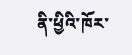ནི་ཕྱིའི་ཁོར་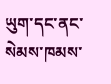ཡུག་དང་ནང་སེམས་ཁམས་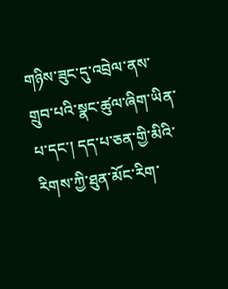གཉིས་ཟུང་དུ་འབྲེལ་ནས་གྲུབ་པའི་སྣང་ཚུལ་ཞིག་ཡིན་པ་དང་། དད་པ་ཅན་གྱི་མིའི་རིགས་ཀྱི་ཐུན་མོང་རིག་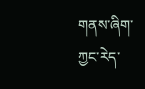གནས་ཞིག་ཀྱང་རེད་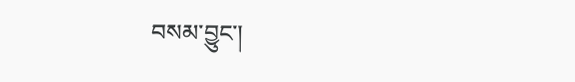བསམ་བྱུང་།